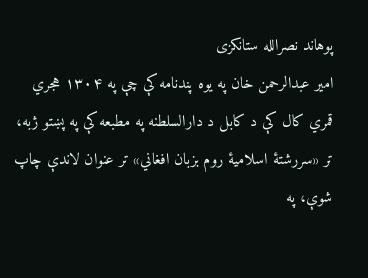پوهاند نصرالله ستانکزی
امیر عبدالرحمن خان په یوه پندنامه کې چې په ۱۳۰۴ هجري قمري کال کې د کابل د دارالسلطنه په مطبعه کې په پښتو ژبه، تر «سررشتهٔ اسلامیهٔ روم بزبان افغاني» تر عنوان لاندې چاپ شوې، په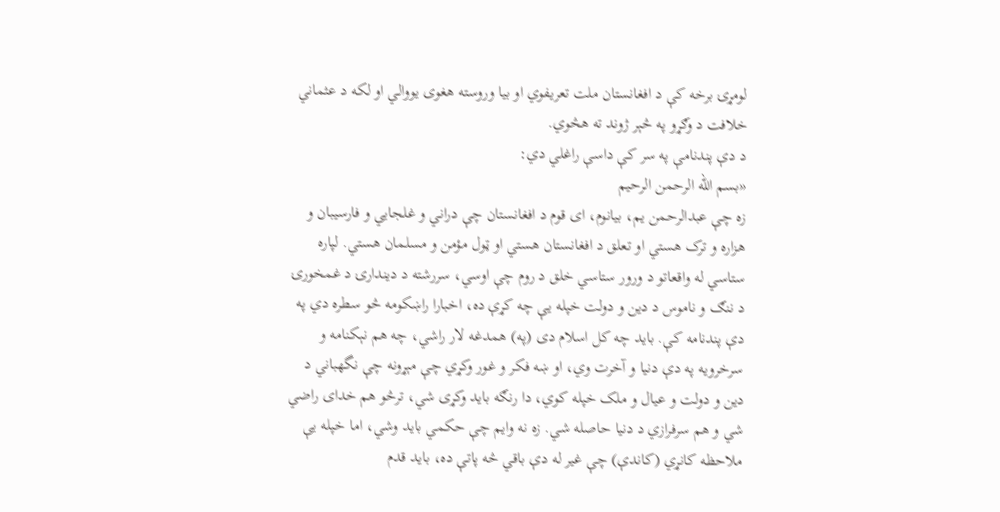لومړۍ برخه کې د افغانستان ملت تعریفوي او بیا وروسته هغوی یووالي او لکه د عثماني خلافت د وګړو په څېر ژوند ته هڅوي.
د دې پندنامې په سر کې داسې راغلي دي:
«بسم الله الرحمن الرحیم
زه چې عبدالرحمن یم، بیانوم، ای قوم د افغانستان چې دراني و غلجایي و فارسیبان و هزاره و ترک هستي او تعلق د افغانستان هستي او ټول مؤمن و مسلمان هستي. لپاره ستاسي له واقعاتو د ورور ستاسي خلق د روم چې اوسي، سررشته د دیندارۍ د غمخورۍ د ننګ و ناموس د دین و دولت خپله یې چه کړې ده، اخبارا راښکومه څو سطره دي په دې پندنامه کې. باید چه کل اسلام دی (په) همدغه لار راشي، چه هم نېکنامه و سرخرویه په دې دنیا و آخرت وي، او ښه فکر و غور وکړي چې مېړونه چې نگهباني د دین و دولت و عیال و ملک خپله کوي، دا رنګه باید وکړی شي، ترڅو هم خدای راضي شي و هم سرفرازي د دنیا حاصله شي. زه نه وایم چې حکمي باید وشي، اما خپله یې ملاحظه کانړي (کاندې) چې غیر له دې باقي څه پاتې ده، باید قدم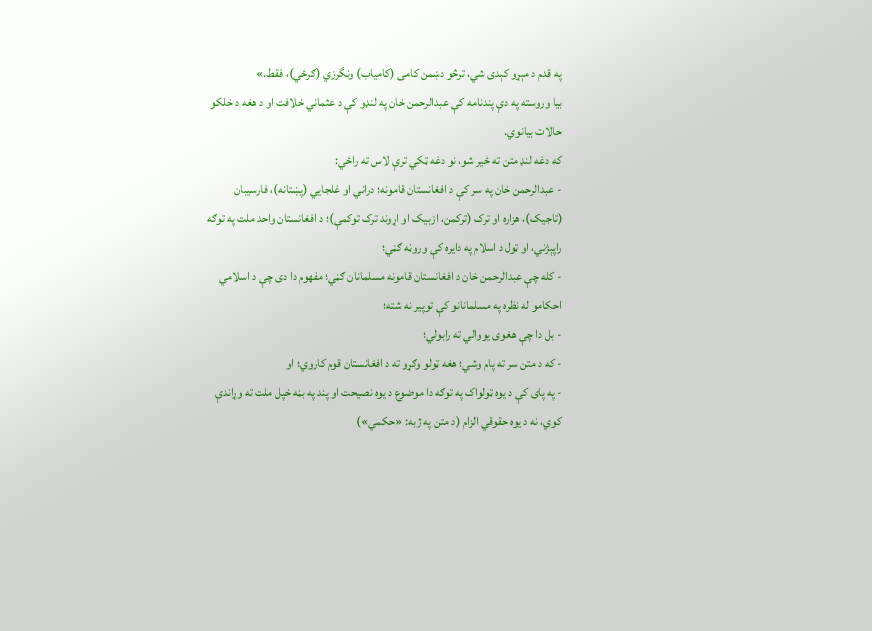په قدم د مېړو کېدی شي، ترڅو دښمن کامی (کامیاب) ونگرزي (ګرځي)، فقط.»
بیا وروسته په دې پندنامه کې عبدالرحمن خان په لنډو کې د عثماني خلافت او د هغه د خلکو حالات بیانوي.
که دغه لنډ متن ته ځیر شو، نو دغه ټکي ترې لاس ته راځي:
- عبدالرحمن خان په سر کې د افغانستان قامونه؛ دراني او غلجایي (پښتانه)، فارسیبان (تاجیک)، هزاره او ترک (ترکمن، ازبیک او اړوند ترک توکمې)؛ د افغانستان واحد ملت په توګه راپېژني، او ټول د اسلام په دایره کې وروڼه ګڼي؛
- کله چې عبدالرحمن خان د افغانستان قامونه مسلمانان ګڼي؛ مفهوم دا دی چې د اسلامي احکامو له نظره په مسلمانانو کې توپیر نه شته؛
- بل دا چې هغوی یووالي ته رابولي؛
- که د متن سر ته پام وشي؛ هغه ټولو وګړو ته د افغانستان قوم کاروي؛ او
- په پای کې د یوه ټولواک په توګه دا موضوع د یوه نصیحت او پند په بڼه خپل ملت ته وړاندې کوي، نه د یوه حقوقي الزام (د متن په ژبه: «حکمي»)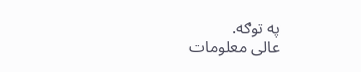په توګه.
عالی معلومات